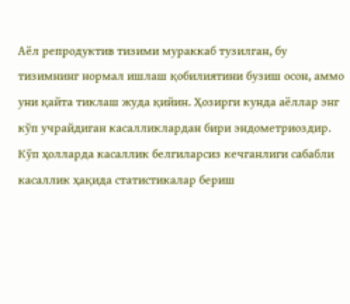Аёл репродуктив тизими мураккаб тузилган, бу тизимнинг нормал ишлаш қобилиятини бузиш осон, аммо уни қайта тиклаш жуда қийин. Ҳозирги кунда аёллар энг кўп учрайдиган касалликлардан бири эндометриоздир.
Кўп ҳолларда касаллик белгиларсиз кечганлиги сабабли касаллик ҳақида статистикалар бериш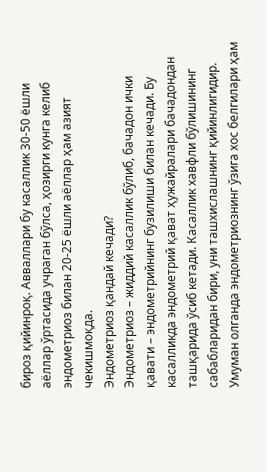бироз қийинроқ. Авваллари бу касаллик 30-50 ёшли аёллар ўртасида учраган бўлса, ҳозирги кунга келиб эндометриоз билан 20-25 ёшли аёллар ҳам азият чекишмоқда.
Эндометриоз қандай кечади?
Эндометриоз – жиддий касаллик бўлиб, бачадон ички қавати – эндометрийнинг бузилиши билан кечади. Бу касалликда эндометрий қават ҳужайралари бачадондан ташқарида ўсиб кетади. Касаллик хавфли бўлишининг сабабларидан бири, уни ташхислашнинг қийинлигидир. Умуман олганда эндометриознинг ўзига хос белгилари ҳам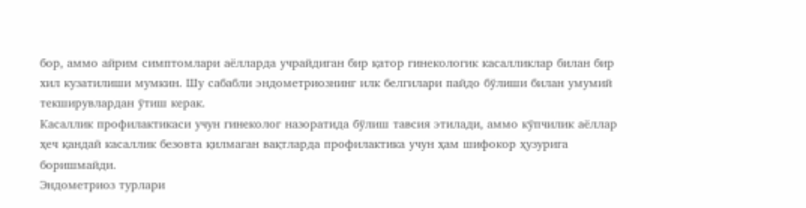бор, аммо айрим симптомлари аёлларда учрайдиган бир қатор гинекологик касалликлар билан бир хил кузатилиши мумкин. Шу сабабли эндометриознинг илк белгилари пайдо бўлиши билан умумий текширувлардан ўтиш керак.
Касаллик профилактикаси учун гинеколог назоратида бўлиш тавсия этилади, аммо кўпчилик аёллар ҳеч қандай касаллик безовта қилмаган вақтларда профилактика учун ҳам шифокор ҳузурига боришмайди.
Эндометриоз турлари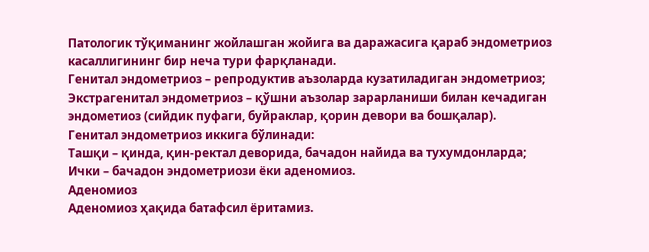Патологик тўқиманинг жойлашган жойига ва даражасига қараб эндометриоз касаллигининг бир неча тури фарқланади.
Генитал эндометриоз – репродуктив аъзоларда кузатиладиган эндометриоз;
Экстрагенитал эндометриоз – қўшни аъзолар зарарланиши билан кечадиган эндометиоз (сийдик пуфаги, буйраклар, қорин девори ва бошқалар).
Генитал эндометриоз иккига бўлинади:
Ташқи – қинда, қин-ректал деворида, бачадон найида ва тухумдонларда;
Ички – бачадон эндометриози ёки аденомиоз.
Аденомиоз
Аденомиоз ҳақида батафсил ёритамиз.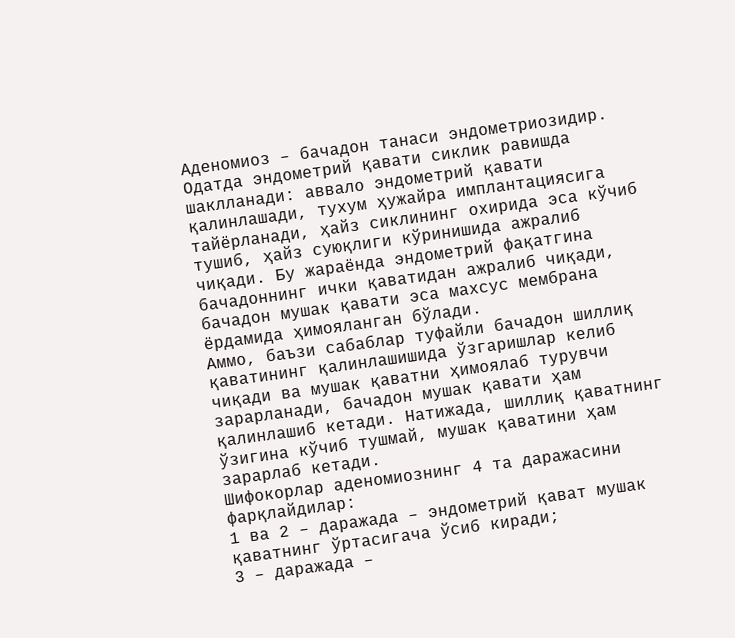Аденомиоз – бачадон танаси эндометриозидир. Одатда эндометрий қавати сиклик равишда шаклланади: аввало эндометрий қавати қалинлашади, тухум ҳужайра имплантациясига тайёрланади, ҳайз сиклининг охирида эса кўчиб тушиб, ҳайз суюқлиги кўринишида ажралиб чиқади. Бу жараёнда эндометрий фақатгина бачадоннинг ички қаватидан ажралиб чиқади, бачадон мушак қавати эса махсус мембрана ёрдамида ҳимояланган бўлади.
Аммо, баъзи сабаблар туфайли бачадон шиллиқ қаватининг қалинлашишида ўзгаришлар келиб чиқади ва мушак қаватни ҳимоялаб турувчи зарарланади, бачадон мушак қавати ҳам қалинлашиб кетади. Натижада, шиллиқ қаватнинг ўзигина кўчиб тушмай, мушак қаватини ҳам зарарлаб кетади.
Шифокорлар аденомиознинг 4 та даражасини фарқлайдилар:
1 ва 2 – даражада – эндометрий қават мушак қаватнинг ўртасигача ўсиб киради;
3 – даражада –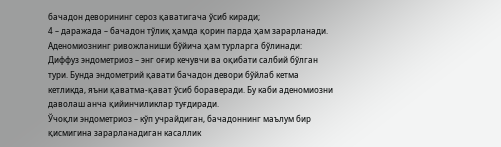бачадон деворининг сероз қаватигача ўсиб киради;
4 – даражада – бачадон тўлиқ ҳамда қорин парда ҳам зарарланади.
Аденомиознинг ривожланиши бўйича ҳам турларга бўлинади:
Диффуз эндометриоз – энг оғир кечувчи ва оқибати салбий бўлган тури. Бунда эндометрий қавати бачадон девори бўйлаб кетма кетликда, яъни қаватма-қават ўсиб бораверади. Бу каби аденомиозни даволаш анча қийинчиликлар туғдиради.
Ўчоқли эндометриоз – кўп учрайдиган, бачадоннинг маълум бир қисмигина зарарланадиган касаллик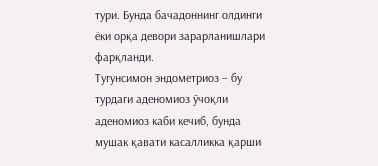тури. Бунда бачадоннинг олдинги ёки орқа девори зарарланишлари фарқланди.
Тугунсимон эндометриоз – бу турдаги аденомиоз ўчоқли аденомиоз каби кечиб, бунда мушак қавати касалликка қарши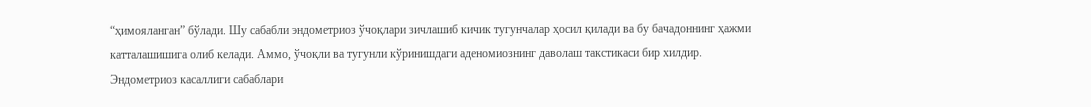“ҳимояланган” бўлади. Шу сабабли эндометриоз ўчоқлари зичлашиб кичик тугунчалар ҳосил қилади ва бу бачадоннинг ҳажми катталашишига олиб келади. Аммо, ўчоқли ва тугунли кўринишдаги аденомиознинг даволаш такстикаси бир хилдир.
Эндометриоз касаллиги сабаблари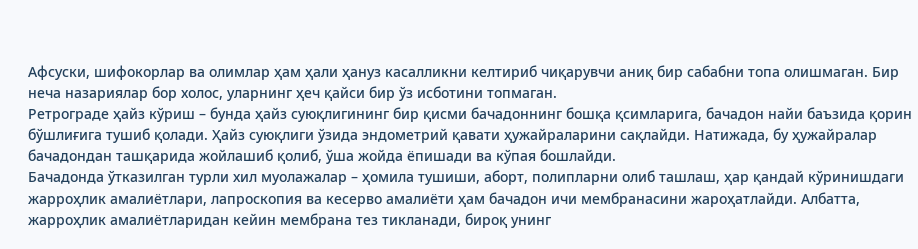Афсуски, шифокорлар ва олимлар ҳам ҳали ҳануз касалликни келтириб чиқарувчи аниқ бир сабабни топа олишмаган. Бир неча назариялар бор холос, уларнинг ҳеч қайси бир ўз исботини топмаган.
Ретрограде ҳайз кўриш – бунда ҳайз суюқлигининг бир қисми бачадоннинг бошқа қсимларига, бачадон найи баъзида қорин бўшлиғига тушиб қолади. Ҳайз суюқлиги ўзида эндометрий қавати ҳужайраларини сақлайди. Натижада, бу ҳужайралар бачадондан ташқарида жойлашиб қолиб, ўша жойда ёпишади ва кўпая бошлайди.
Бачадонда ўтказилган турли хил муолажалар – ҳомила тушиши, аборт, полипларни олиб ташлаш, ҳар қандай кўринишдаги жарроҳлик амалиётлари, лапроскопия ва кесерво амалиёти ҳам бачадон ичи мембранасини жароҳатлайди. Албатта, жарроҳлик амалиётларидан кейин мембрана тез тикланади, бироқ унинг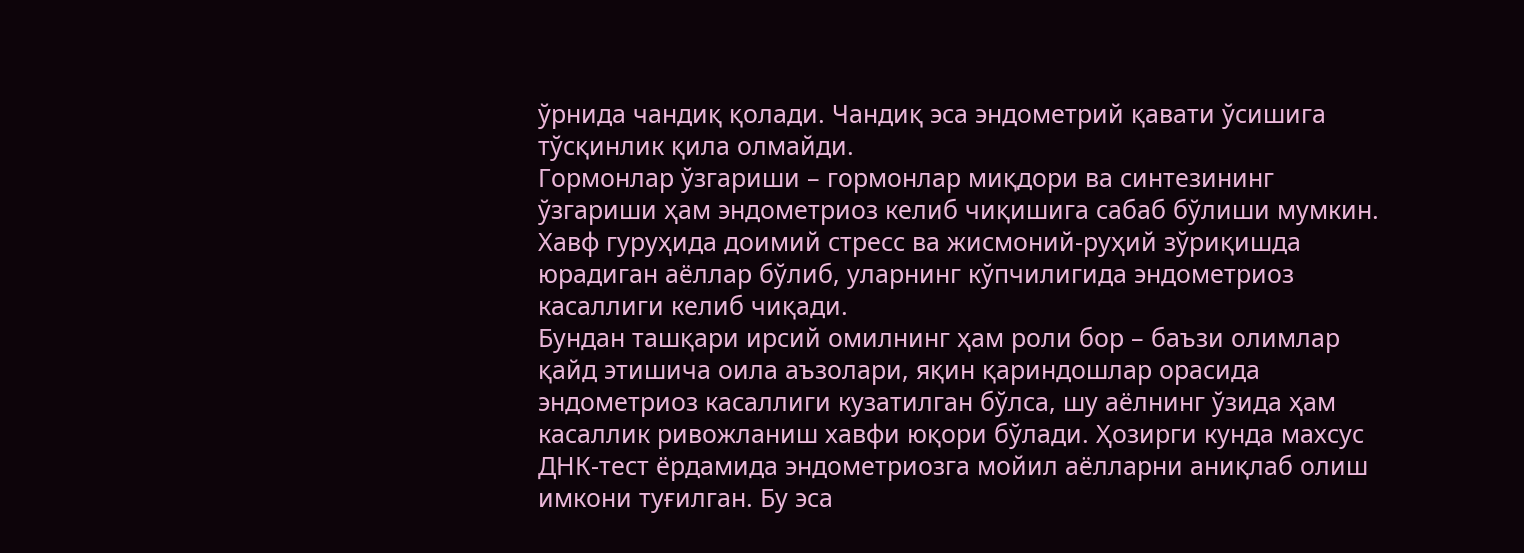ўрнида чандиқ қолади. Чандиқ эса эндометрий қавати ўсишига тўсқинлик қила олмайди.
Гормонлар ўзгариши – гормонлар миқдори ва синтезининг ўзгариши ҳам эндометриоз келиб чиқишига сабаб бўлиши мумкин. Хавф гуруҳида доимий стресс ва жисмоний-руҳий зўриқишда юрадиган аёллар бўлиб, уларнинг кўпчилигида эндометриоз касаллиги келиб чиқади.
Бундан ташқари ирсий омилнинг ҳам роли бор – баъзи олимлар қайд этишича оила аъзолари, яқин қариндошлар орасида эндометриоз касаллиги кузатилган бўлса, шу аёлнинг ўзида ҳам касаллик ривожланиш хавфи юқори бўлади. Ҳозирги кунда махсус ДНК-тест ёрдамида эндометриозга мойил аёлларни аниқлаб олиш имкони туғилган. Бу эса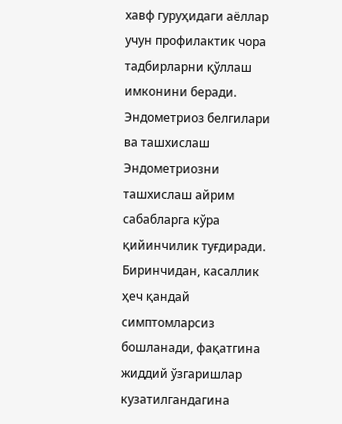хавф гуруҳидаги аёллар учун профилактик чора тадбирларни қўллаш имконини беради.
Эндометриоз белгилари ва ташхислаш
Эндометриозни ташхислаш айрим сабабларга кўра қийинчилик туғдиради. Биринчидан, касаллик ҳеч қандай симптомларсиз бошланади, фақатгина жиддий ўзгаришлар кузатилгандагина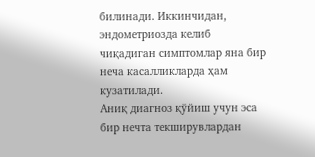билинади. Иккинчидан, эндометриозда келиб чиқадиган симптомлар яна бир неча касалликларда ҳам кузатилади.
Аниқ диагноз қўйиш учун эса бир нечта текширувлардан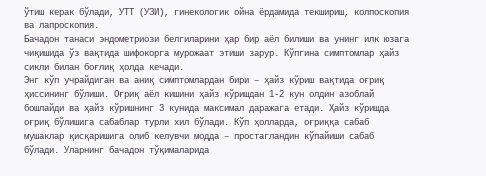ўтиш керак бўлади, УТТ (УЗИ), гинекологик ойна ёрдамида текшириш, колпоскопия ва лапроскопия.
Бачадон танаси эндометриози белгиларини ҳар бир аёл билиши ва унинг илк юзага чиқишида ўз вақтида шифокорга мурожаат этиши зарур. Кўпгина симптомлар ҳайз сикли билан боғлиқ ҳолда кечади.
Энг кўп учрайдиган ва аниқ симптомлардан бири – ҳайз кўриш вақтида оғриқ ҳиссининг бўлиши. Оғриқ аёл кишини ҳайз кўришдан 1-2 кун олдин азоблай бошлайди ва ҳайз кўришнинг 3 кунида максимал даражага етади. Ҳайз кўришда оғриқ бўлишига сабаблар турли хил бўлади. Кўп ҳолларда, оғриққа сабаб мушаклар қисқаришига олиб келувчи модда – простагландин кўпайиши сабаб бўлади. Уларнинг бачадон тўқималарида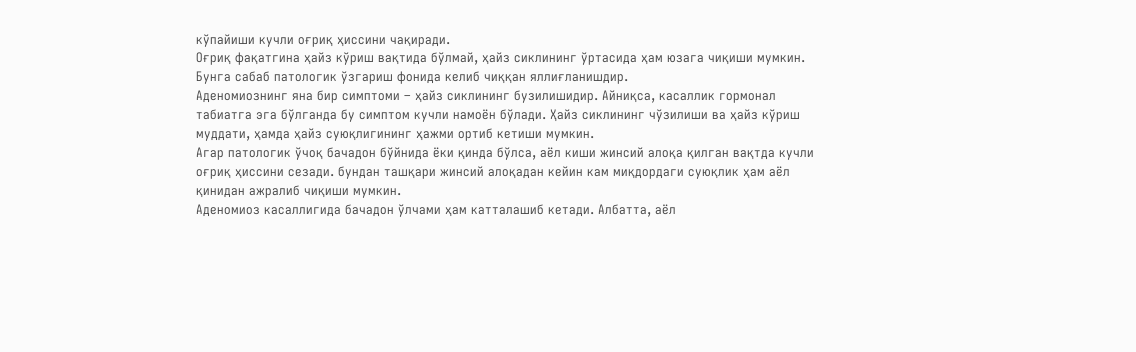кўпайиши кучли оғриқ ҳиссини чақиради.
Оғриқ фақатгина ҳайз кўриш вақтида бўлмай, ҳайз сиклининг ўртасида ҳам юзага чиқиши мумкин. Бунга сабаб патологик ўзгариш фонида келиб чиққан яллиғланишдир.
Аденомиознинг яна бир симптоми – ҳайз сиклининг бузилишидир. Айниқса, касаллик гормонал табиатга эга бўлганда бу симптом кучли намоён бўлади. Ҳайз сиклининг чўзилиши ва ҳайз кўриш муддати, ҳамда ҳайз суюқлигининг ҳажми ортиб кетиши мумкин.
Агар патологик ўчоқ бачадон бўйнида ёки қинда бўлса, аёл киши жинсий алоқа қилган вақтда кучли оғриқ ҳиссини сезади. бундан ташқари жинсий алоқадан кейин кам миқдордаги суюқлик ҳам аёл қинидан ажралиб чиқиши мумкин.
Аденомиоз касаллигида бачадон ўлчами ҳам катталашиб кетади. Албатта, аёл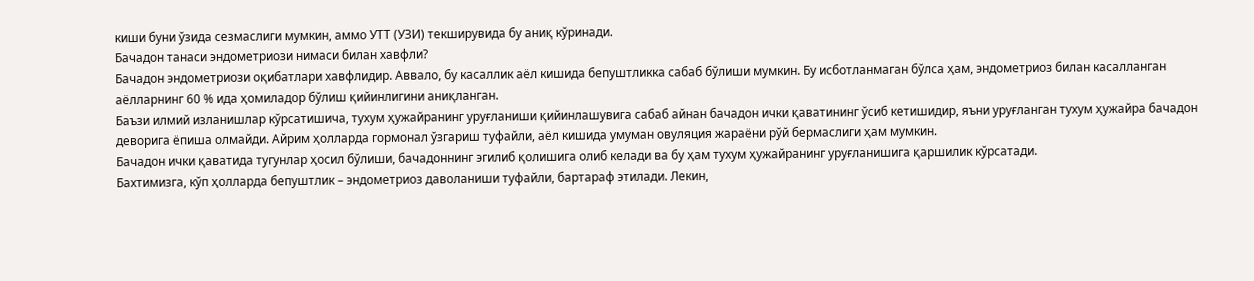киши буни ўзида сезмаслиги мумкин, аммо УТТ (УЗИ) текширувида бу аниқ кўринади.
Бачадон танаси эндометриози нимаси билан хавфли?
Бачадон эндометриози оқибатлари хавфлидир. Аввало, бу касаллик аёл кишида бепуштликка сабаб бўлиши мумкин. Бу исботланмаган бўлса ҳам, эндометриоз билан касалланган аёлларнинг 60 % ида ҳомиладор бўлиш қийинлигини аниқланган.
Баъзи илмий изланишлар кўрсатишича, тухум ҳужайранинг уруғланиши қийинлашувига сабаб айнан бачадон ички қаватининг ўсиб кетишидир, яъни уруғланган тухум ҳужайра бачадон деворига ёпиша олмайди. Айрим ҳолларда гормонал ўзгариш туфайли, аёл кишида умуман овуляция жараёни рўй бермаслиги ҳам мумкин.
Бачадон ички қаватида тугунлар ҳосил бўлиши, бачадоннинг эгилиб қолишига олиб келади ва бу ҳам тухум ҳужайранинг уруғланишига қаршилик кўрсатади.
Бахтимизга, кўп ҳолларда бепуштлик – эндометриоз даволаниши туфайли, бартараф этилади. Лекин,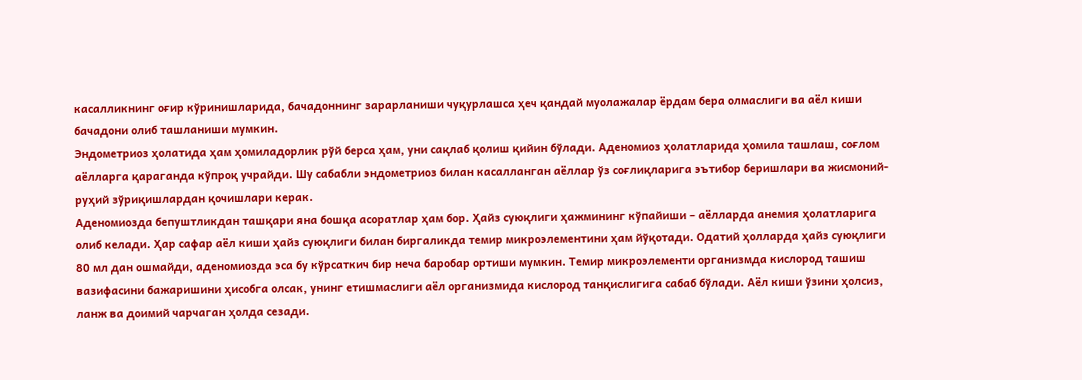касалликнинг оғир кўринишларида, бачадоннинг зарарланиши чуқурлашса ҳеч қандай муолажалар ёрдам бера олмаслиги ва аёл киши бачадони олиб ташланиши мумкин.
Эндометриоз ҳолатида ҳам ҳомиладорлик рўй берса ҳам, уни сақлаб қолиш қийин бўлади. Аденомиоз ҳолатларида ҳомила ташлаш, соғлом аёлларга қараганда кўпроқ учрайди. Шу сабабли эндометриоз билан касалланган аёллар ўз соғлиқларига эътибор беришлари ва жисмоний-руҳий зўриқишлардан қочишлари керак.
Аденомиозда бепуштликдан ташқари яна бошқа асоратлар ҳам бор. Ҳайз суюқлиги ҳажмининг кўпайиши – аёлларда анемия ҳолатларига олиб келади. Ҳар сафар аёл киши ҳайз суюқлиги билан биргаликда темир микроэлементини ҳам йўқотади. Одатий ҳолларда ҳайз суюқлиги 80 мл дан ошмайди, аденомиозда эса бу кўрсаткич бир неча баробар ортиши мумкин. Темир микроэлементи организмда кислород ташиш вазифасини бажаришини ҳисобга олсак, унинг етишмаслиги аёл организмида кислород танқислигига сабаб бўлади. Аёл киши ўзини ҳолсиз, ланж ва доимий чарчаган ҳолда сезади.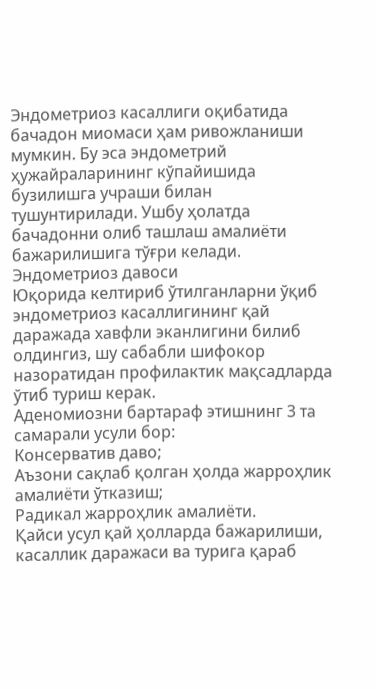Эндометриоз касаллиги оқибатида бачадон миомаси ҳам ривожланиши мумкин. Бу эса эндометрий ҳужайраларининг кўпайишида бузилишга учраши билан тушунтирилади. Ушбу ҳолатда бачадонни олиб ташлаш амалиёти бажарилишига тўғри келади.
Эндометриоз давоси
Юқорида келтириб ўтилганларни ўқиб эндометриоз касаллигининг қай даражада хавфли эканлигини билиб олдингиз, шу сабабли шифокор назоратидан профилактик мақсадларда ўтиб туриш керак.
Аденомиозни бартараф этишнинг 3 та самарали усули бор:
Консерватив даво;
Аъзони сақлаб қолган ҳолда жарроҳлик амалиёти ўтказиш;
Радикал жарроҳлик амалиёти.
Қайси усул қай ҳолларда бажарилиши, касаллик даражаси ва турига қараб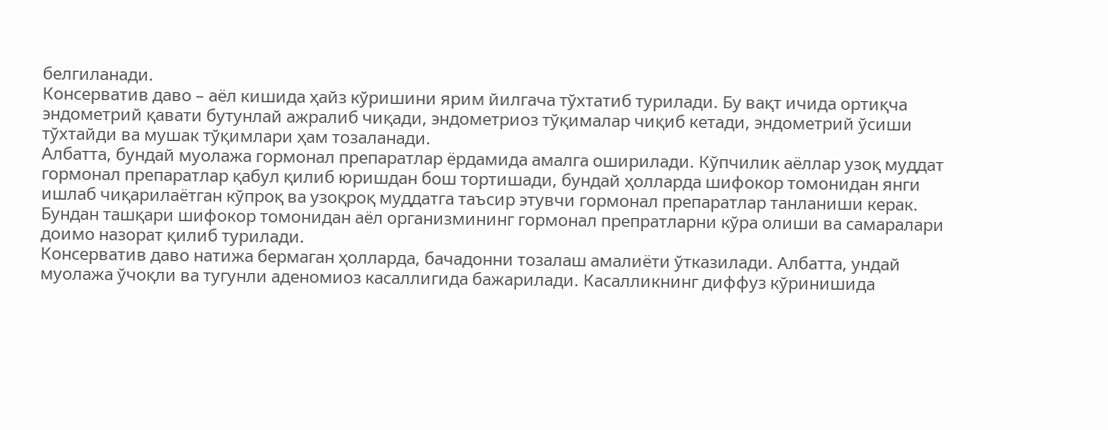белгиланади.
Консерватив даво – аёл кишида ҳайз кўришини ярим йилгача тўхтатиб турилади. Бу вақт ичида ортиқча эндометрий қавати бутунлай ажралиб чиқади, эндометриоз тўқималар чиқиб кетади, эндометрий ўсиши тўхтайди ва мушак тўқимлари ҳам тозаланади.
Албатта, бундай муолажа гормонал препаратлар ёрдамида амалга оширилади. Кўпчилик аёллар узоқ муддат гормонал препаратлар қабул қилиб юришдан бош тортишади, бундай ҳолларда шифокор томонидан янги ишлаб чиқарилаётган кўпроқ ва узоқроқ муддатга таъсир этувчи гормонал препаратлар танланиши керак. Бундан ташқари шифокор томонидан аёл организмининг гормонал препратларни кўра олиши ва самаралари доимо назорат қилиб турилади.
Консерватив даво натижа бермаган ҳолларда, бачадонни тозалаш амалиёти ўтказилади. Албатта, ундай муолажа ўчоқли ва тугунли аденомиоз касаллигида бажарилади. Касалликнинг диффуз кўринишида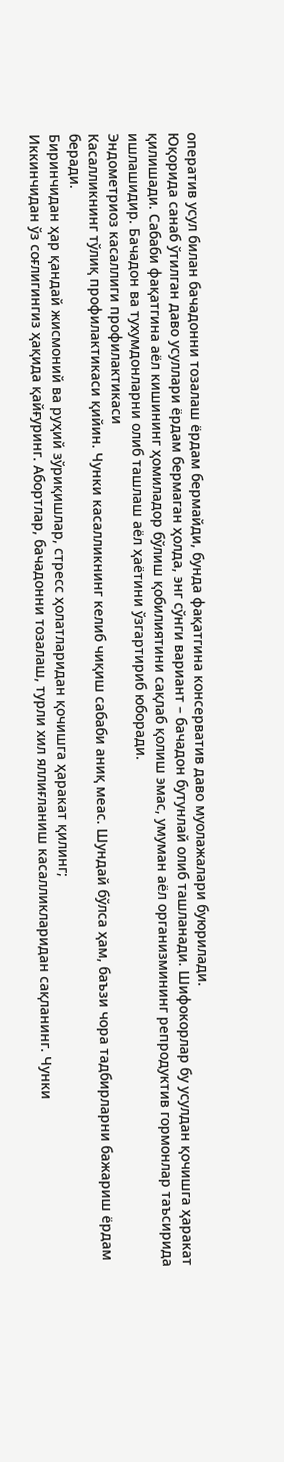оператив усул билан бачадонни тозалаш ёрдам бермайди, бунда фақатгина консерватив даво муолажалари буюрилади.
Юқорида санаб ўтилган даво усуллари ёрдам бермаган ҳолда, энг сўнги вариант – бачадон бутунлай олиб ташланади. Шифокорлар бу усулдан қочишга ҳаракат қилишади. Сабаби фақатгина аёл кишининг ҳомиладор бўлиш қобилиятини сақлаб қолиш эмас, умуман аёл организмининг репродуктив гормонлар таъсирида ишлашидир. Бачадон ва тухумдонларни олиб ташлаш аёл ҳаётини ўзгартириб юборади.
Эндометриоз касаллиги профилактикаси
Касалликнинг тўлиқ профилактикаси қийин. Чунки касалликнинг келиб чиқиш сабаби аниқ меас. Шундай бўлса ҳам, баъзи чора тадбирларни бажариш ёрдам беради.
Биринчидан ҳар қандай жисмоний ва руҳий зўриқишлар, стресс ҳолатларидан қочишга ҳаракат қилинг;
Иккинчидан ўз соғлигингиз ҳақида қайғуринг. Абортлар, бачадонни тозалаш, турли хил яллиғланиш касалликларидан сақланинг. Чунки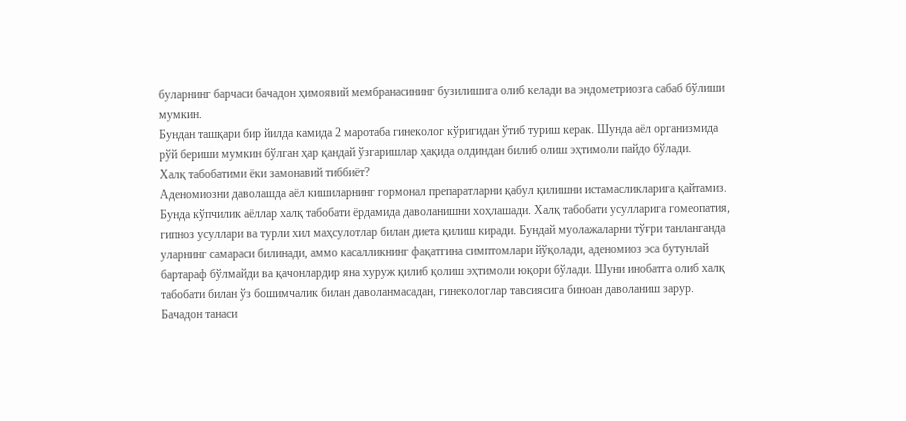буларнинг барчаси бачадон ҳимоявий мембранасининг бузилишига олиб келади ва эндометриозга сабаб бўлиши мумкин.
Бундан ташқари бир йилда камида 2 маротаба гинеколог кўригидан ўтиб туриш керак. Шунда аёл организмида рўй бериши мумкин бўлган ҳар қандай ўзгаришлар ҳақида олдиндан билиб олиш эҳтимоли пайдо бўлади.
Халқ табобатими ёки замонавий тиббиёт?
Аденомиозни даволашда аёл кишиларнинг гормонал препаратларни қабул қилишни истамасликларига қайтамиз. Бунда кўпчилик аёллар халқ табобати ёрдамида даволанишни хоҳлашади. Халқ табобати усулларига гомеопатия, гипноз усуллари ва турли хил маҳсулотлар билан диета қилиш киради. Бундай муолажаларни тўғри танланганда уларнинг самараси билинади, аммо касалликнинг фақатгина симптомлари йўқолади, аденомиоз эса бутунлай бартараф бўлмайди ва қачонлардир яна хуруж қилиб қолиш эҳтимоли юқори бўлади. Шуни инобатга олиб халқ табобати билан ўз бошимчалик билан даволанмасадан, гинекологлар тавсиясига биноан даволаниш зарур.
Бачадон танаси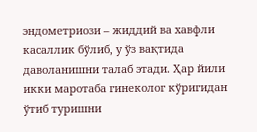эндометриози – жиддий ва хавфли касаллик бўлиб, у ўз вақтида даволанишни талаб этади. Ҳар йили икки маротаба гинеколог кўригидан ўтиб туришни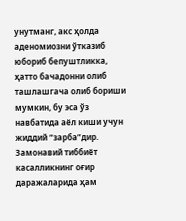унутманг, акс ҳолда аденомиозни ўтказиб юбориб бепуштликка, ҳатто бачадонни олиб ташлашгача олиб бориши мумкин, бу эса ўз навбатида аёл киши учун жиддий “зарба”дир.
Замонавий тиббиёт касалликнинг оғир даражаларида ҳам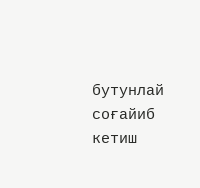бутунлай соғайиб кетиш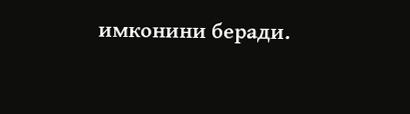имконини беради.